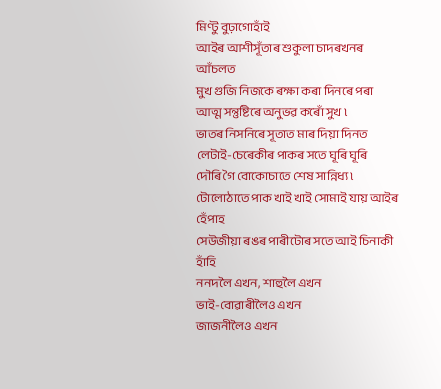মিণ্টু বুঢ়াগোহাঁই
আইৰ আশীসূঁতাৰ শুকুলা চাদৰখনৰ আঁচলত
মুখ গুজি নিজকে ৰক্ষা কৰা দিনৰে পৰা
আত্ম সন্তুষ্টিৰে অনুভৱ কৰোঁ সুখ ৷
ভাতৰ নিসনিৰে সূতাত মাৰ দিয়া দিনত
লেটাই-চেৰেকীৰ পাকৰ সতে ঘূৰি ঘূৰি
দৌৰি গৈ বোকোচাতে শেষ সান্নিধ্য ৷
টোলোঠাতে পাক খাই খাই সোমাই যায় আইৰ হেঁপাহ
সেউজীয়া ৰঙৰ পাৰীটোৰ সতে আই চিনাকী হাঁহি
ননদলৈ এখন, শাহুলৈ এখন
ভাই-বোৱাৰীলৈও এখন
জাজনীলৈও এখন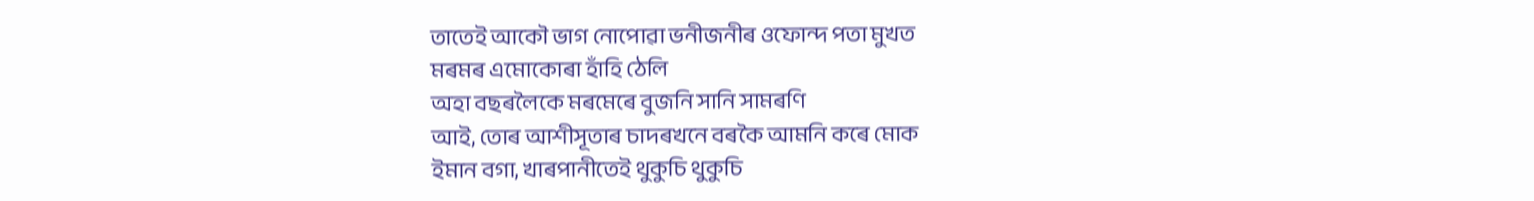তাতেই আকৌ ভাগ নোপোৱা ভনীজনীৰ ওফোন্দ পতা মুখত
মৰমৰ এমোকোৰা হাঁহি ঠেলি
অহা বছৰলৈকে মৰমেৰে বুজনি সানি সামৰণি
আই, তোৰ আশীসূতাৰ চাদৰখনে বৰকৈ আমনি কৰে মোক
ইমান বগা, খাৰপানীতেই থুকুচি থুকুচি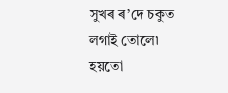সুখৰ ৰ’দে চকুত লগাই তোলে৷
হয়তো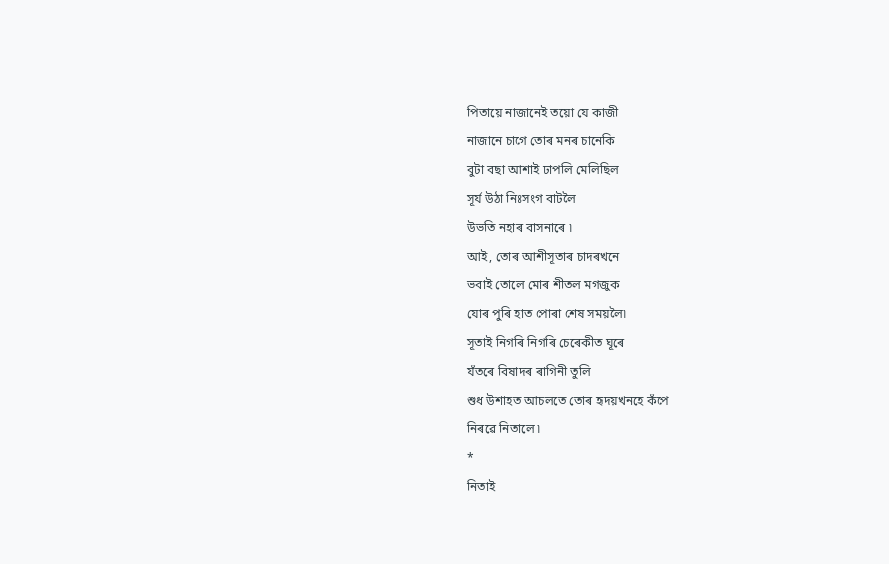পিতায়ে নাজানেই তয়ো যে কাজী
নাজানে চাগে তোৰ মনৰ চানেকি
বুটা বছা আশাই ঢাপলি মেলিছিল
সূৰ্য উঠা নিঃসংগ বাটলৈ
উভতি নহাৰ বাসনাৰে ৷
আই, তোৰ আশীসূতাৰ চাদৰখনে
ভবাই তোলে মোৰ শীতল মগজুক
যোৰ পুৰি হাত পোৰা শেষ সময়লৈ৷
সূতাই নিগৰি নিগৰি চেৰেকীত ঘূৰে
যঁতৰে বিষাদৰ ৰাগিনী তুলি
শুধ উশাহত আচলতে তোৰ হৃদয়খনহে কঁপে
নিৰৱে নিতালে ৷
*
নিতাই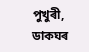পুখুৰী,
ডাকঘৰ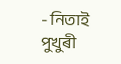- নিতাই পুখুৰী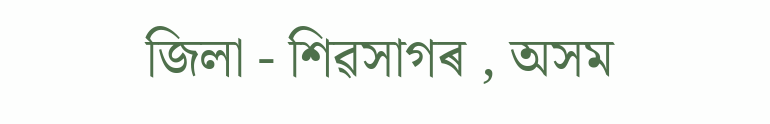জিলা - শিৱসাগৰ , অসম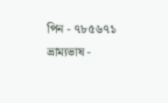পিন - ৭৮৫৬৭১
ভ্ৰাম্যভাষ -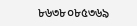৮৬৩৮০৮৫৩৬৯